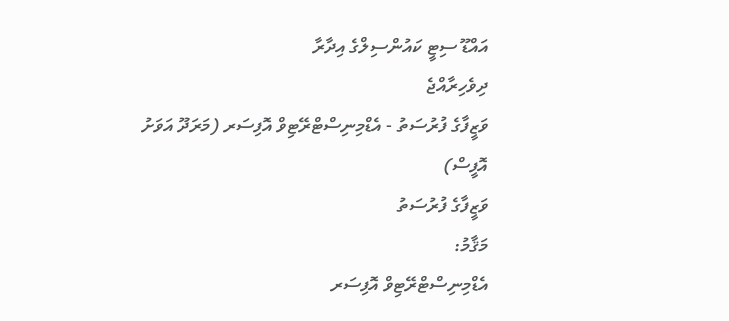އައްޑޫ ސިޓީ ކައުންސިލްގެ އިދާރާ
ދިވެހިރާއްޖެ
ވަޒީފާގެ ފުރުސަތު - އެޑްމިނިސްޓްރޭޓިވް އޮފިސަރ (މަރަދޫ އަވަށު އޮފީސް)
ވަޒީފާގެ ފުރުސަތު
މަޤާމު:
އެޑްމިނިސްޓްރޭޓިވް އޮފިސަރ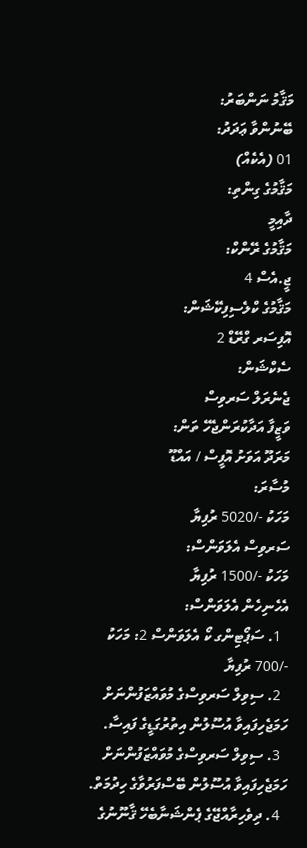މަޤާމު ނަންބަރު:
ބޭނުންވާ ޢަދަދު:
01 (އެކެއް)
މަޤާމުގެ ގިންތި:
ދާއިމީ
މަޤާމުގެ ރޭންކް:
ޖީ.އެސް 4
މަޤާމުގެ ކްލެސިފިކޭޝަން:
އޮފިސަރ ގްރޭޑް 2
ސެކްޝަން:
ޖެނެރަލް ސަރވިސް
ވަޒީފާ އަދާކުރަންޖެހޭ ތަން:
މަރަދޫ އަވަށު އޮފީސް / އައްޑޫ
މުސާރަ:
މަހަކު -/5020 ރުފިޔާ
ސަރވިސް އެލަވަންސް:
މަހަކު -/1500 ރުފިޔާ
އެހެނިހެން އެލަވަންސް:
  1. ސަޕޯޓިންގ ކޯ އެލަވަންސް 2: މަހަކު -/700 ރުފިޔާ
  2. ސިވިލް ސަރވިސްގެ މުވައްޒަފުންނަށް ހަމަޖެހިފައިވާ އުސޫލުން އިތުރުގަޑީގެ ފައިސާ.
  3. ސިވިލް ސަރވިސްގެ މުވައްޒަފުންނަށް ހަމަޖެހިފައިވާ އުސޫލުން ބޭސްފަރުވާގެ ހިދުމަތް.
  4. ދިވެހިރާއްޖޭގެ ޕެންޝަނާބެހޭ ޤާނޫނުގެ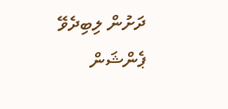ދަށުން ލިބިދެވޭ ޕެންޝަން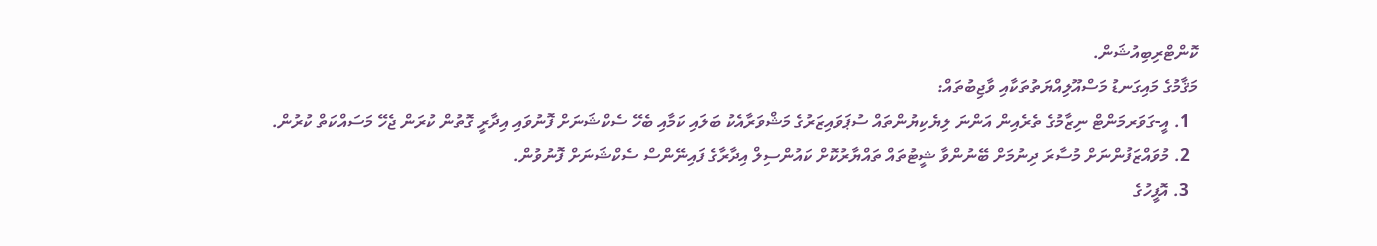ކޮންޓްރިބިއުޝަން.
މަޤާމުގެ މައިގަނޑު މަސްއޫލިއްޔަތުތަކާއި ވާޖިބުތައް:
  1. އީ-ގަވަރމަންޓް ނިޒާމުގެ ތެރެއިން އަންނަ ލިޔެކިޔުންތައް ސުޕަވައިޒަރުގެ މަޝްވަރާއެކު ބަލައި ކަމާއި ބެހޭ ސެކްޝަނަށް ފޮނުވައި އިދާރީ ގޮތުން ކުރަން ޖެހޭ މަސައްކަތް ކުރުން.
  2. މުވައްޒަފުންނަށް މުސާރަ ދިނުމަށް ބޭނުންވާ ޝީޓުތައް ތައްޔާރުކޮށް ކައުންސިލް އިދާރާގެ ފައިނޭންސް ސެކްޝަނަށް ފޮނުވުން.
  3. އޮފީހުގެ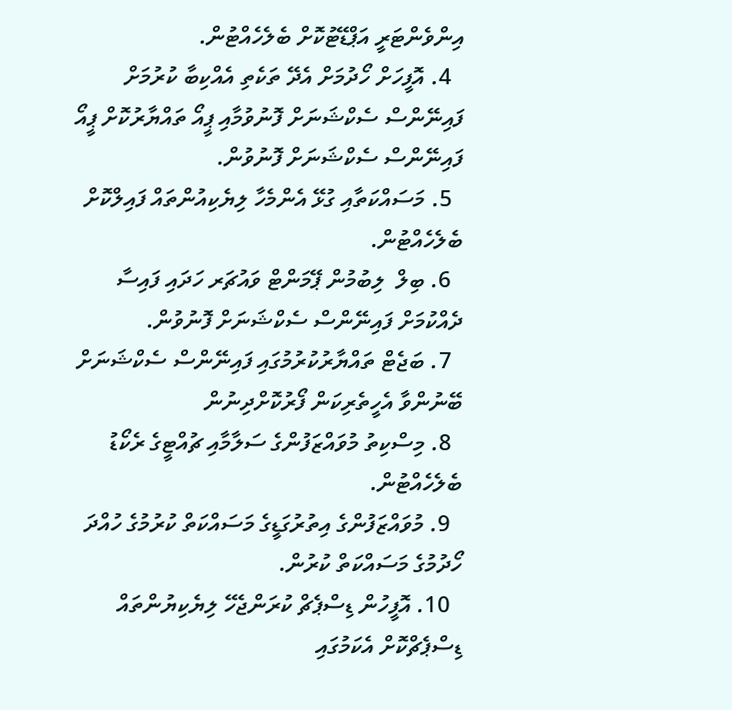އިންވެންޓަރީ އަޕްޑޭޓުކޮށް ބެލެހެއްޓުން.
  4. އޮފީހަށް ހޯދުމަށް އެދޭ ތަކެތި އެއްކިބާ ކުރުމަށް ފައިނޭންސް ސެކްޝަނަށް ފޮނުވުމާއި ޕީއޯ ތައްޔާރުކޮށް ޕީއޯ ފައިނޭންސް ސެކްޝަނަށް ފޮނުވުން.
  5. މަސައްކަތާއި ގުޅޭ އެންމެހާ ލިޔެކިއުންތައް ފައިލްކޮށް ބެލެހެއްޓުން.
  6. ބިލް  ލިބުމުން ޕޭމަންޓް ވައުޗަރ ހަދައި ފައިސާ ދެއްކުމަށް ފައިނޭންސް ސެކްޝަނަށް ފޮނުވުން.
  7. ބަޖެޓް ތައްޔާރުކުރުމުގައި ފައިނޭންސް ސެކްޝަނަށް ބޭނުންވާ އެހީތެރިކަން ފޯރުކޮށްދިނުން
  8. މިސްކިތު މުވައްޒަފުންގެ ސަލާމާއި ޗުއްޓީގެ ރެކޯޑު ބެލެހެއްޓުން.
  9. މުވައްޒަފުންގެ އިތުރުގަޑީގެ މަސައްކަތް ކުރުމުގެ ހުއްދަ ހޯދުމުގެ މަސައްކަތް ކުރުން.
  10. އޮފީހުން ޑިސްޕެޗް ކުރަންޖެހޭ ލިޔެކިޔުންތައް ޑިސްޕެޗްކޮށް އެކަމުގައި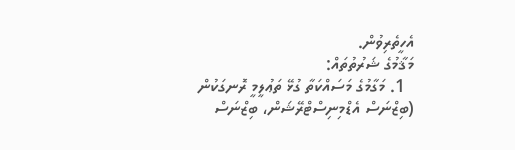އެހީތެރިވުން.
މަޤާމުގެ ޝަރުތުތައް:
  1. މަގާމުގެ މަސައްކަތާ ގުޅޭ ތަޢުލީމީ ރޮނގަކުން (ބިޒްނަސް އެޑްމިނިސްޓްރޭޝަން، ބިޒްނަސް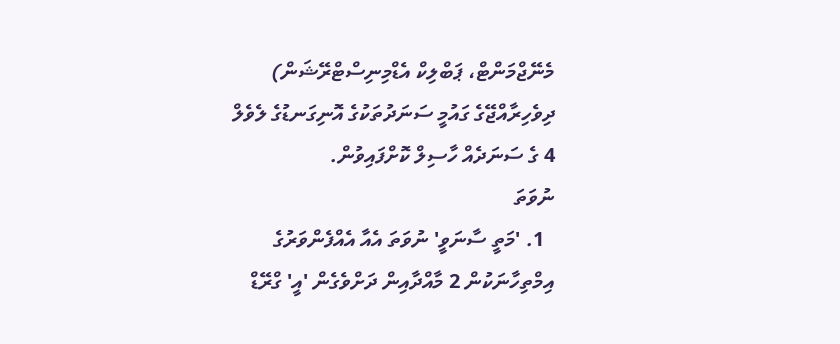މެނޭޖްމަންޓް، ޕަބްލިކް އެޑްމިނިސްޓްރޭޝަން) ދިވެހިރާއްޖޭގެ ގައުމީ ސަނަދުތަކުގެ އޮނިގަނޑުގެ ލެވެލް 4 ގެ ސަނަދެއް ހާސިލް ކޮށްފައިވުން.
ނުވަތަ
  1. 'މަތީ ސާނަވީ' ނުވަތަ އެއާ އެއްފެންވަރުގެ އިމްތިހާނަކުން 2 މާއްދާއިން ދަށްވެގެން 'އީ' ގްރޭޑް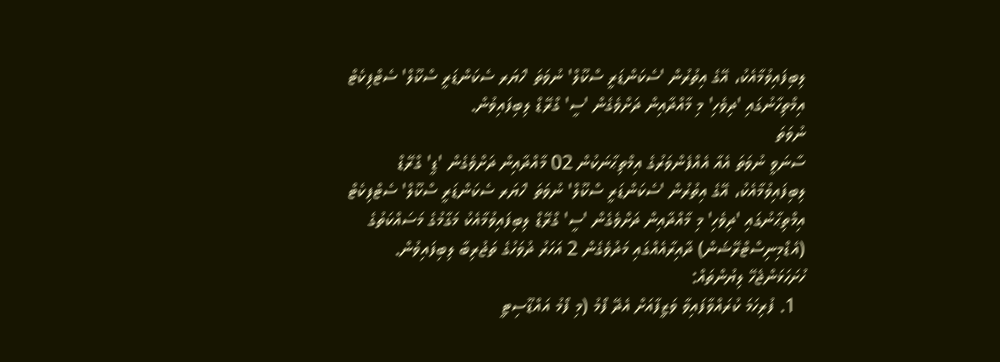ލިބިފައިވުމާއެކު، އޭގެ އިތުރުން 'ސެކަންޑަރީ ސްކޫލް' ނުވަތަ 'ހަޔަރ ސެކަންޑަރީ ސްކޫލް' ސެޓްފިކެޓް އިމްތިހާނުގައި 'ދިވެހި' މި މާއްދާއިން ދަށްވެގެން 'ސީ' ގްރޭޑް ލިބިފައިވުން.
ނުވަތަ
ސާނަވީ ނުވަތަ އެއާ އެއްފެންވަރުގެ އިމްތިޙާނަކުން 02 މާއްދާއިން ދަށްވެގެން 'ޑީ' ގްރޭޑް ލިބިފައިވުމާއެކު، އޭގެ އިތުރުން 'ސެކަންޑަރީ ސްކޫލް' ނުވަތަ 'ހަޔަރ ސެކަންޑަރީ ސްކޫލް' ސެޓްފިކެޓް އިމްތިޙާނުގައި 'ދިވެހި' މި މާއްދާއިން ދަށްވެގެން 'ސީ' ގްރޭޑް ލިބިފައިވުމާއެކު މަގާމުގެ މަސައްކަތުގެ (އެޑްމިނިސްޓްރޭޝަން) ދާއިރާއެއްގައި މަދުވެގެން 2 އަހަރު ދުވަހުގެ ތަޖުރިބާ ލިބިފައިވުން.
ހުށަހަޅަންޖެހޭ ލިޔުންތައް:
  1. ފުރިހަމަ ކުރައްވާފައިވާ ވަޒީފާއަށް އެދޭ ފޯމު (މި ފޯމު އައްޑޫސިޓީ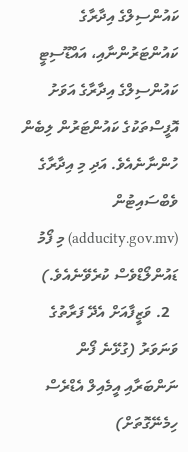ކައުންސިލްގެ އިދާރާގެ ކައުންޓަރުންނާއި، އައްޑޫސިޓީ ކައުންސިލްގެ އިދާރާގެ އަވަށު އޮފީސްތަކުގެ ކައުންޓަރުން ލިބެން ހުންނާނެއެވެ. އަދި މި އިދާރާގެ ވެބްސައިޓުން (adducity.gov.mv) މި ފޯމު ޑައުންލޯޑްވެސް ކުރެވޭނެއެވެ.)
  2. ވަޒީފާއަށް އެދޭ ފަރާތުގެ ވަނަވަރު (ގުޅޭނެ ފޯން ނަންބަރާއި އީމެއިލް އެޑްރެސް ހިމެނޭގޮތަށް)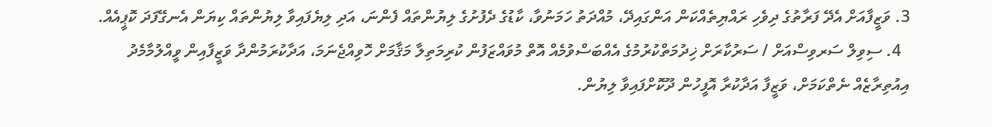3. ވަޒީފާއަށް އެދޭ ފަރާތުގެ ދިވެހި ރައްޔިތެއްކަން އަންގައިދޭ، މުއްދަތު ހަމަނުވާ، ކާޑުގެ ދެފުށުގެ ލިޔުންތައް ފެންނަ، އަދި ލިޔެފައިވާ ލިޔުންތައް ކިޔަން އެނގޭފަދަ ކޮޕީއެއް.
  4. ސިވިލް ސަރވިސްއަށް / ސަރުކާރަށް ޚިދުމަތްކުރުމުގެ އެއްބަސްވުމެއް އޮތް މުވައްޒަފުން ކުރިމަތިލާ މަޤާމަށް ހޮވިއްޖެނަމަ، އަދާކުރަމުންދާ ވަޒީފާއިން ވީއްލުމާމެދު އިއުތިރާޒެއް ނެތްކަމަށް، ވަޒީފާ އަދާކުރާ އޮފީހުން ދޫކޮށްފައިވާ ލިޔުން.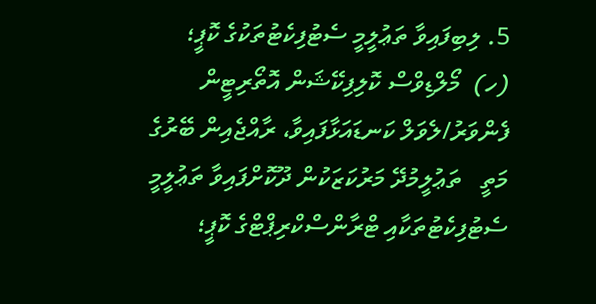5. ލިބިފައިވާ ތަޢުލީމީ ސެޓުފިކެޓުތަކުގެ ކޮޕީ؛
(ހ)  މޯލްޑިވްސް ކޮލިފިކޭޝަން އޮތޯރިޓީން ފެންވަރު/ލެވަލް ކަނޑައަޅާފައިވާ، ރާއްޖެއިން ބޭރުގެ މަތީ   ތަޢުލީމުދޭ މަރުކަޒަކުން ދޫކޮށްފައިވާ ތަޢުލީމީ ސެޓުފިކެޓުތަކާއި ޓްރާންސްކްރިޕްޓްގެ ކޮޕީ؛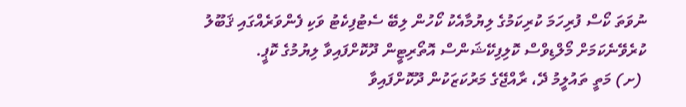ނުވަތަ ކޯސް ފުރިހަމަ ކުރިކަމުގެ ލިޔުމާއެކު ކޯހުން ލިބޭ ސެޓުފިކެޓު ވަކި ފެންވަރެއްގައި ޤަބޫލު ކުރެވޭނެކަމަށް މޯލްޑިވްސް ކޮލިފިކޭޝަންސް އޮތޯރިޓީން ދޫކޮށްފައިވާ ލިޔުމުގެ ކޮޕީ.
 (ށ) މަތީ ތައުލީމު ދޭ، ރާއްޖޭގެ މަރުކަޒަކުން ދޫކޮށްފައިވާ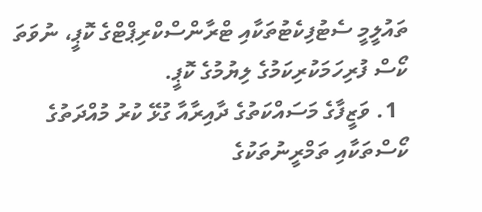ތައުލީމީ ސެޓުފިކެޓުތަކާއި ޓްރާންސްކްރިޕްޓްގެ ކޮޕީ، ނުވަތަ ކޯސް ފުރިހަމަކުރިކަމުގެ ލިޔުމުގެ ކޮޕީ.
  1. ވަޒީފާގެ މަސައްކަތުގެ ދާއިރާއާ ގުޅޭ ކުރު މުއްދަތުގެ ކޯސްތަކާއި ތަމްރީނުތަކުގެ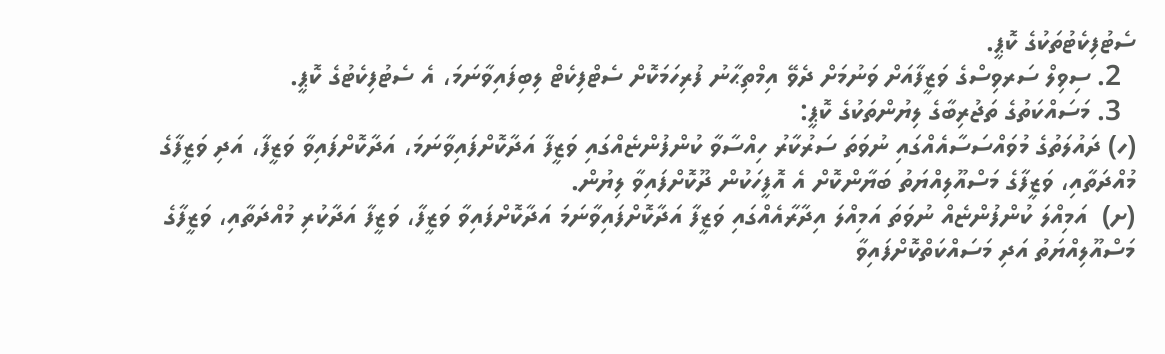ސެޓުފިކެޓުތަކުގެ ކޮޕީ.
  2. ސިވިލް ސަރވިސްގެ ވަޒީފާއަށް ވަނުމަށް ދެވޭ އިމްތިޙާނު ފުރިހަމަކޮށް ސެޓްފިކެޓް ލިބިފައިވާނަމަ، އެ ސެޓުފިކެޓުގެ ކޮޕީ.
  3. މަސައްކަތުގެ ތަޖުރިބާގެ ލިޔުންތަކުގެ ކޮޕީ:
(ހ) ދައުލަތުގެ މުވައްސަސާއެއްގައި ނުވަތަ ސަރުކާރު ހިއްސާވާ ކުންފުންޏެއްގައި ވަޒީފާ އަދާކޮށްފައިވާނަމަ، އަދާކޮށްފައިވާ ވަޒީފާ، އަދި ވަޒީފާގެ މުއްދަތާއި، ވަޒީފާގެ މަސްއޫލިއްޔަތު ބަޔާންކޮށް އެ އޮފީހަކުން ދޫކޮށްފައިވާ ލިޔުން.
(ށ)  އަމިއްލަ ކުންފުންޏެއް ނުވަތަ އަމިއްލަ އިދާރާއެއްގައި ވަޒީފާ އަދާކޮށްފައިވާނަމަ އަދާކޮށްފައިވާ ވަޒީފާ، ވަޒީފާ އަދާކުރި މުއްދަތާއި، ވަޒީފާގެ މަސްއޫލިއްޔަތު އަދި މަސައްކަތްކޮށްފައިވާ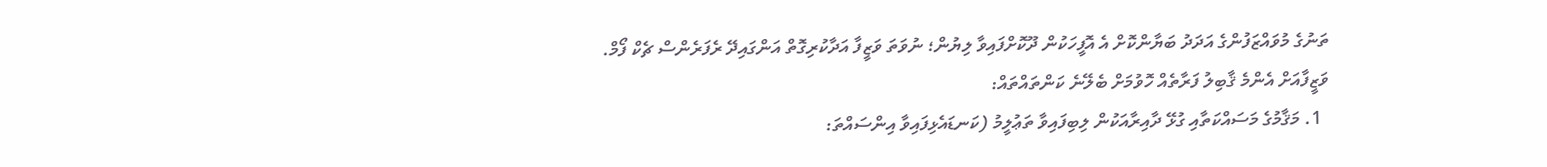ތަނުގެ މުވައްޒަފުންގެ އަދަދު ބަޔާންކޮށް އެ އޮފީހަކުން ދޫކޮށްފައިވާ ލިޔުން؛ ނުވަތަ ވަޒީފާ އަދާކުރިގޮތް އަންގައިދޭ ރެފަރެންސް ޗެކް ފޯމް.
ވަޒީފާއަށް އެންމެ ޤާބިލު ފަރާތެއް ހޮވުމަށް ބެލޭނެ ކަންތައްތައް:
  1. މަޤާމުގެ މަސައްކަތާއި ގުޅޭ ދާއިރާއަކުން ލިބިފައިވާ ތަޢުލީމު (ކަނޑައެޅިފައިވާ އިންސައްތަ: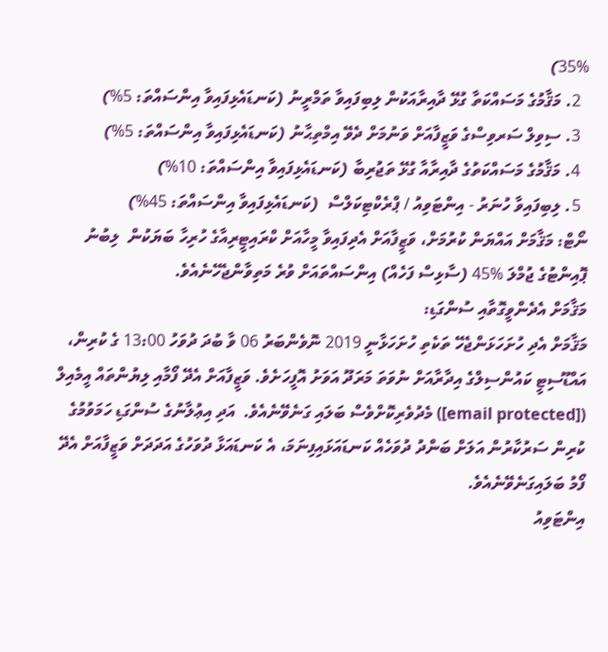35%)
  2. މަޤާމުގެ މަސައްކަތާ ގުޅޭ ދާއިރާއަކުން ލިބިފައިވާ ތަމްރީނު (ކަނޑައެޅިފައިވާ އިންސައްތަ: 5%)
  3. ސިވިލް ސަރވިސްގެ ވަޒީފާއަށް ވަނުމަށް ދެވޭ އިމްތިޙާނު (ކަނޑައެޅިފައިވާ އިންސައްތަ: 5%)
  4. މަޤާމުގެ މަސައްކަތުގެ ދާއިރާއާ ގުޅޭ ތަޖުރިބާ (ކަނޑައެޅިފައިވާ އިންސައްތަ: 10%)
  5. ލިބިފައިވާ ހުނަރު - އިންޓަވިއު / ޕްރެކްޓިކަލްސް  (ކަނޑައެޅިފައިވާ އިންސައްތަ: 45%)
ނޯޓް: މަޤާމަށް އައްޔަން ކުރުމަށް، ވަޒީފާއަށް އެދިފައިވާ މީހާއަށް ކްރައިޓީރިއާގެ ހުރިހާ ބަޔަކުން  ލިބުނު ޕޮއިންޓުގެ ޖުމްލަ %45 (ސާޅިސް ފަހެއް) އިންސައްތައަށް ވުރެ މަތިވާންޖެހޭނެއެވެ.
މަޤާމަށް އެދެންވީގޮތާއި ސުންގަޑި:
މަޤާމަށް އެދި ހުށަހަޅަންޖެހޭ ތަކެތި ހުށަހަޅާނީ 2019 ނޮވެންބަރު 06 ވާ ބުދަ ދުވަހު 13:00 ގެ ކުރިން، އައްޑޫސިޓީ ކައުންސިލްގެ އިދާރާއަށް ނުވަތަ މަރަދޫ އަވަށު އޮފީހަށެވެ. ވަޒީފާއަށް އެދޭ ފޯމާއި ލިޔުންތައް އީމެއިލް ([email protected]) މެދުވެރިކޮށްވެސް ބަލައި ގަނެވޭނެއެވެ.  އަދި އިޢުލާނުގެ ސުންގަޑި ހަމަވުމުގެ  ކުރިން ސަރުކާރުން އަލަށް ބަންދު ދުވަހެއް ކަނޑައަޅައިފިނަމަ، އެ ކަނޑައަޅާ ދުވަހުގެ އަދަދަށް ވަޒީފާއަށް އެދޭ ފޯމު ބަލައިގަނެވޭނެއެވެ.
އިންޓަވިއު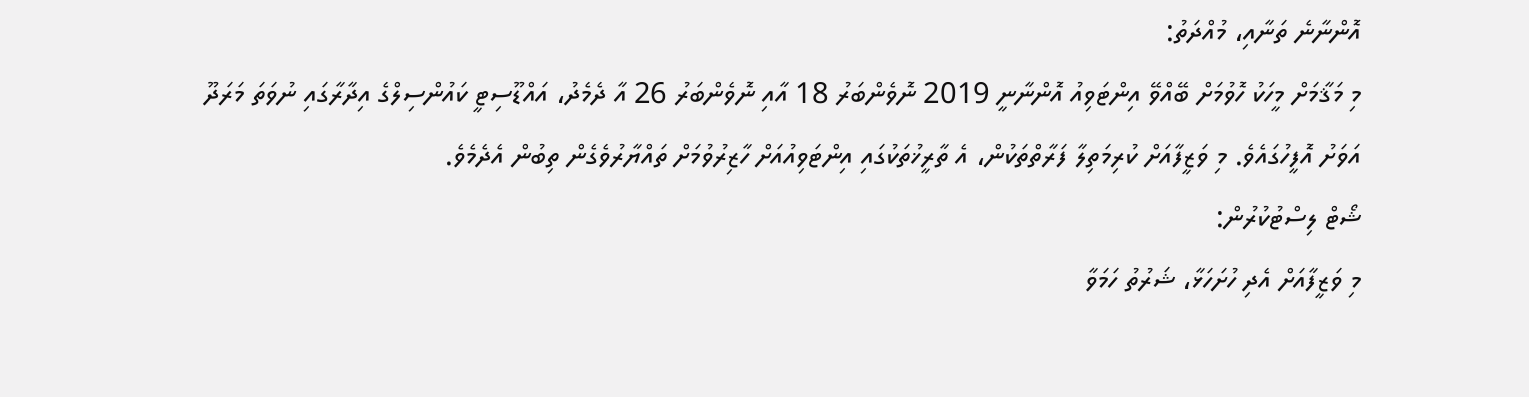އޮންނާނެ ތަނާއި، މުއްދަތު:
މި މަޤާމަށް މީހަކު ހޮވުމަށް ބޭއްވޭ އިންޓަވިއު އޮންނާނީ 2019 ނޮވެންބަރު 18 އާއި ނޮވެންބަރު 26 އާ ދެމެދު، އައްޑޫސިޓީ ކައުންސިލްގެ އިދާރާގައި ނުވަތަ މަރަދޫ އަވަށު އޮފީހުގައެވެ. މި ވަޒީފާއަށް ކުރިމަތިލާ ފަރާތްތަކުން، އެ ތާރީޚުތަކުގައި އިންޓަވިއުއަށް ހާޒިރުވުމަށް ތައްޔާރުވެގެން ތިބުން އެދެމެވެ.
ޝޯޓް ލިސްޓުކުރުން:
މި ވަޒީފާއަށް އެދި ހުށަހަޅާ، ޝަރުތު ހަމަވާ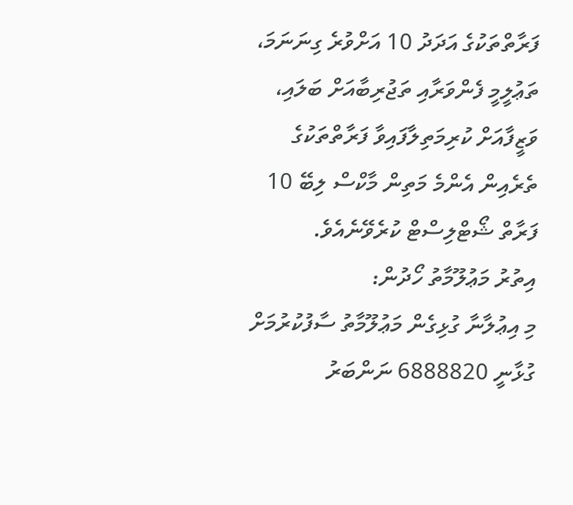ފަރާތްތަކުގެ އަދަދު 10 އަށްވުރެ ގިނަނަމަ، ތަޢުލީމީ ފެންވަރާއި ތަޖުރިބާއަށް ބަލައި، ވަޒީފާއަށް ކުރިމަތިލާފައިވާ ފަރާތްތަކުގެ ތެރެއިން އެންމެ މަތިން މާކްސް ލިބޭ 10 ފަރާތް ޝޯޓްލިސްޓް ކުރެވޭނެއެވެ.
އިތުރު މަޢުލޫމާތު ހޯދުން:
މި އިޢުލާނާ ގުޅިގެން މަޢުލޫމާތު ސާފުކުރުމަށް ގުޅާނީ 6888820 ނަންބަރު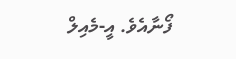ފޯނާއެވެ. އީ-މެއިލް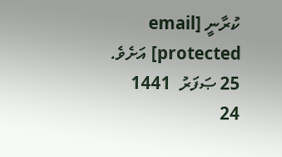ކުރާނީ [email protected] އަށެވެ.
25 ޞަފަރު  1441
24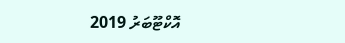އޮކްޓޫބަރު 2019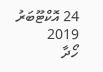24 އޮކްޓޫބަރު 2019
ހޯދާ